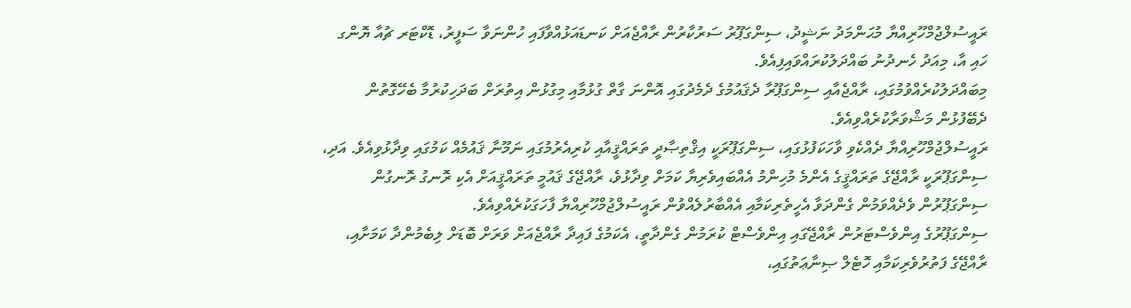ރައީސުލްޖުމްހޫރިއްޔާ މުޙަންމަދު ނަޝީދު، ސިންގަޕޫރު ސަރުކާރުން ރާއްޖެއަށް ކަނޑައަޅުއްވާފައި ހުންނަވާ ސަފީރު، ޑޮކްޓަރ ޗުއާ ޔޮންގ ހައި އާ، މިއަދު ހެނދުނު ބައްދަލުކުރައްވައިފިއެވެ.
މިބައްދަލުކުރެއްވުމުގައި، ރާއްޖެއާއި ސިންގަޕޫރާ ދެޤައުމުގެ ދެމެދުގައި އޮންނަ ގާތް ގުޅުމާއި މިގުޅުން އިތުރަށް ބަދަހިކުރުމާ ބެހޭގޮތުން ދެބޭފުޅުން މަޝްވަރާކުރެއްވިއެވެ.
ރައީސުލްޖުމްހޫރިއްޔާ ދެއްކެވި ވާހަކަފުޅުގައި، ސިންގަޕޫރަކީ އިޤްތިޞާދީ ތަރައްޤީއާއި ކުރިއެރުމުގައި ނަމޫނާ ޤައުމެއް ކަމުގައި ވިދާޅުވިއެވެ. އަދި، ސިންގަޕޫރަކީ ރާއްޖޭގެ ތަރައްޤީގެ އެންމެ މުހިންމު އެއްބައިވެރިޔާ ކަމަށް ވިދާޅުވެ، ރާއްޖޭގެ ޤައުމީ ތަރައްޤީއަށް އެކި ރޮނގު ރޮނގުން ސިންގަޕޫރުން ވެދެއްވަމުން ގެންދަވާ އެހީތެރިކަމާއި އެއްބާރުލެއްވުން ރައީސުލްޖުމްހޫރިއްޔާ ފާހަގަކުރެއްވިއެވެ.
ސިންގަޕޫރުގެ އިންވެސްޓަރުން ރާއްޖޭގައި އިންވެސްޓް ކުރަމުން ގެންދާތީ، އެކަމުގެ ފައިދާ ރާއްޖެއަށް ވަރަށް ބޮޑަށް ލިބެމުންދާ ކަމަށާއި، ރާއްޖޭގެ ފަތުރުވެރިކަމާއި ހޮޓެލް ޞިނާޢަތުގައި،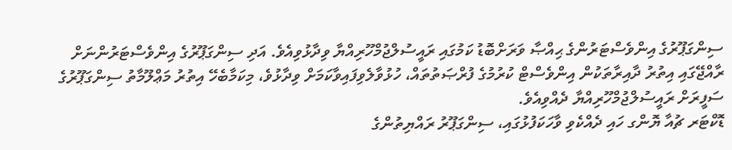ސިންގަޕޫރުގެ އިންވެސްޓަރުންގެ ޙިއްޞާ ވަރަށްބޮޑު ކަމުގައި ރައީސުލްޖުމްހޫރިއްޔާ ވިދާޅުވިއެވެ. އަދި ސިންގަޕޫރުގެ އިންވެސްޓަރުންނަށް ރާއްޖޭގައި އިތުރު ދާއިރާތަކުން އިންވެސްޓް ކުރުމުގެ ފުރްޞަތުތައް، ހުޅުވާލެވިފައިވާކަމަށް ވިދާޅުވެ، މިކަމާބެހޭ އިތުރު މަޢްލޫމާތު ސިންގަޕޫރުގެ ސަފީރަށް ރައީސުލްޖުމްހޫރިއްޔާ ދެއްވިއެވެ.
ޑޮކްޓަރ ޗުއާ ޔޮންގ ހައި ދެއްކެވި ވާހަކަފުޅުގައި، ސިންގަޕޫރު ރައްޔިތުންގެ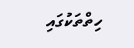ހިތްތަކުގައި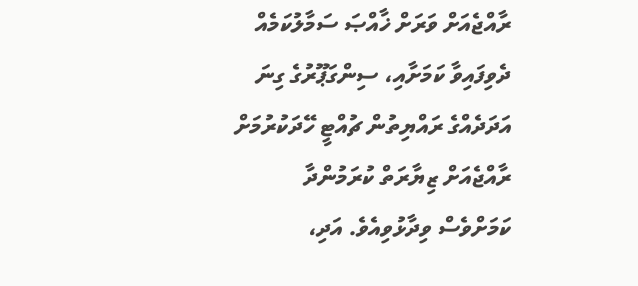ރާއްޖެއަށް ވަރަށް ޚާއްޞަ ސަމާލުކަމެއް ދެވިފައިވާ ކަމަށާއި، ސިންގަޕޫރުގެ ގިނަ އަދަދެއްގެ ރައްޔިތުން ޗުއްޓީ ހޭދަކުރުމަށް ރާއްޖެއަށް ޒިޔާރަތް ކުރަމުންދާ ކަމަށްވެސް ވިދާޅުވިއެވެ. އަދި،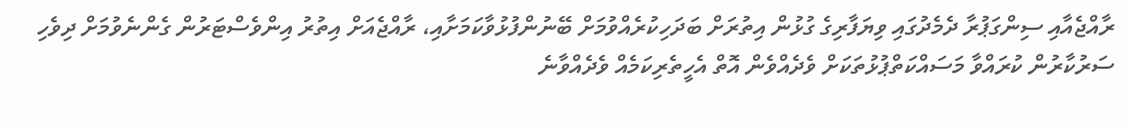ރާއްޖެއާއި ސިންގަޕުރާ ދެމެދުގައި ވިޔަފާރިގެ ގުޅުން އިތުރަށް ބަދަހިކުރެއްވުމަށް ބޭނުންފުޅުވާކަމަށާއި، ރާއްޖެއަށް އިތުރު އިންވެސްޓަރުން ގެންނެވުމަށް ދިވެހި ސަރުކާރުން ކުރައްވާ މަސައްކަތްޕުޅުތަކަށް ވެދެއްވެން އޮތް އެހީތެރިކަމެއް ވެދެއްވާނެ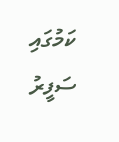ކަމުގައި ސަފީރު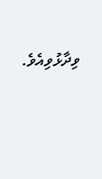ވިދާޅުވިއެވެ.